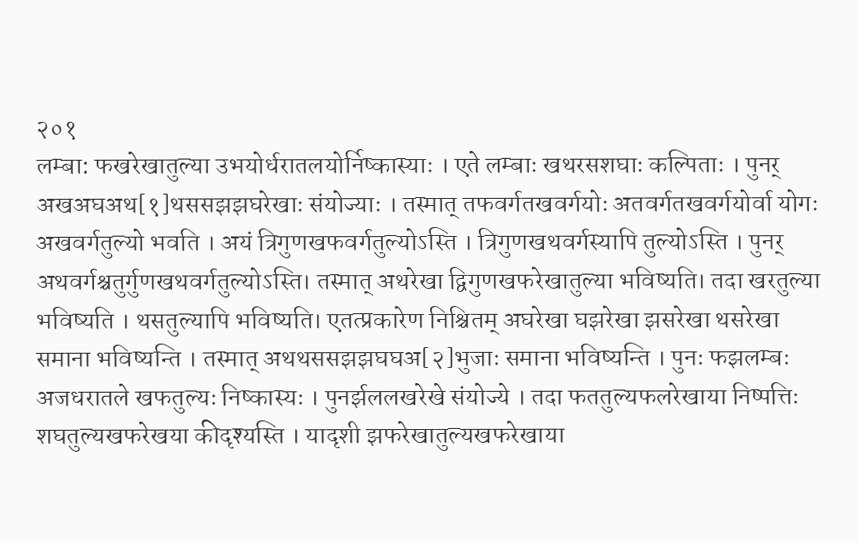२०१
लम्बा: फखरेखातुल्या उभयोर्धरातलयोर्निष्कास्याः । एते लम्बाः खथरसशघाः कल्पिताः । पुनर् अखअघअथ[१]थससझझघरेखाः संयोज्याः । तस्मात् तफवर्गतखवर्गयोः अतवर्गतखवर्गयोर्वा योगः अखवर्गतुल्यो भवति । अयं त्रिगुणखफवर्गतुल्योऽस्ति । त्रिगुणखथवर्गस्यापि तुल्योऽस्ति । पुनर् अथवर्गश्चतुर्गुणखथवर्गतुल्योऽस्ति। तस्मात् अथरेखा द्विगुणखफरेखातुल्या भविष्यति। तदा खरतुल्या भविष्यति । थसतुल्यापि भविष्यति। एतत्प्रकारेण निश्चितम् अघरेखा घझरेखा झसरेखा थसरेखा समाना भविष्यन्ति । तस्मात् अथथससझझघघअ[२]भुजाः समाना भविष्यन्ति । पुनः फझलम्बः अजधरातले खफतुल्यः निष्कास्यः । पुनर्झललखरेखे संयोज्ये । तदा फततुल्यफलरेखाया निष्पत्तिः शघतुल्यखफरेखया कीदृश्यस्ति । यादृशी झफरेखातुल्यखफरेखाया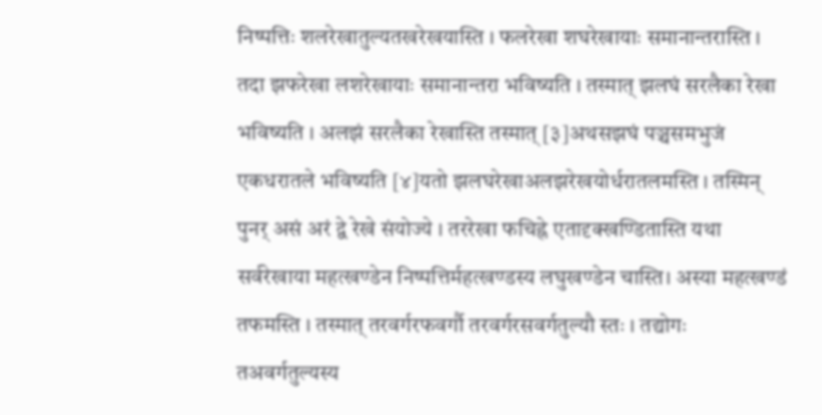निष्पत्तिः शलरेखातुल्यतखरेखयास्ति । फलरेखा शघरेखायाः समानान्तरास्ति । तदा झफरेखा लशरेखायाः समानान्तरा भविष्यति । तस्मात् झलघं सरलैका रेखा भविष्यति । अलझं सरलैका रेखास्ति तस्मात् [३]अथसझघं पञ्चसमभुजं एकधरातले भविष्यति [४]यतो झलघरेखाअलझरेखयोर्धरातलमस्ति । तस्मिन् पुनर् असं अरं द्वे रेखे संयोज्ये । तररेखा फचिह्ने एतादृक्खण्डितास्ति यथा सर्वरेखाया महत्खण्डेन निष्पत्तिर्महत्खण्डस्य लघुखण्डेन चास्ति। अस्या महत्खण्डं तफमस्ति । तस्मात् तरवर्गरफवर्गौ तरवर्गरसवर्गतुल्यौ स्तः । तद्योगः तअवर्गतुल्यस्य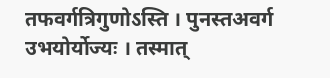तफवर्गत्रिगुणोऽस्ति । पुनस्तअवर्ग उभयोर्योज्यः । तस्मात्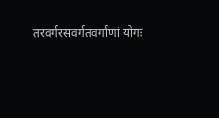तरवर्गरसवर्गतवर्गाणां योगः